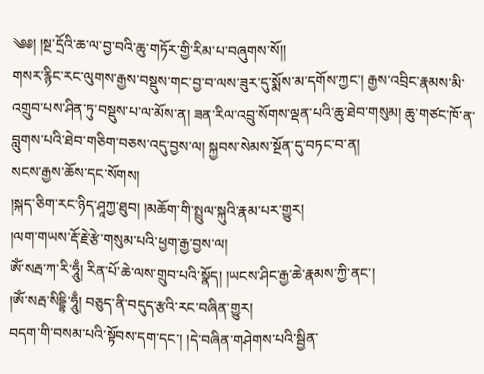༄༅། །སྔ་དྲོའི་ཆ་ལ་བྱ་བའི་ཆུ་གཏོར་གྱི་རིམ་པ་བཞུགས་སོ།།
གསར་རྙིང་རང་ལུགས་རྒྱས་བསྡུས་གང་བྱ་བ་ལས་ཟུར་དུ་སྨོས་མ་དགོས་ཀྱང་། རྒྱས་འབྲིང་རྣམས་མི་འགྲུབ་པས་ཤིན་ཏུ་བསྡུས་པ་ལ་མོས་ན། ཟན་རིལ་འབྲུ་སོགས་ལྡན་པའི་ཆུ་ཐེབ་གསུམ། ཆུ་གཙང་ཁོ་ན་བླུགས་པའི་ཐེབ་གཅིག་བཅས་འདུ་བྱས་ལ། སྐྱབས་སེམས་སྔོན་དུ་བཏང་བ་ན།
སངས་རྒྱས་ཆོས་དང་སོགས།
།སྐད་ཅིག་རང་ཉིད་ཤཱཀྱ་ཐུབ། །མཆོག་གི་སྤྲུལ་སྐུའི་རྣམ་པར་གྱུར།
།ལག་གཡས་རྡོ་རྗེ་རྩེ་གསུམ་པའི་ཕྱག་རྒྱ་བྱས་ལ།
ཨོཾ་སརྦ་ཀ་རི་ཧཱུྃ། རིན་པོ་ཆེ་ལས་གྲུབ་པའི་སྣོད། །ཡངས་ཤིང་རྒྱ་ཆེ་རྣམས་ཀྱི་ནང་།
།ཨོཾ་སརྦ་སིདྡྷི་ཧཱུྃ། བཅུད་ནི་བདུད་རྩའི་རང་བཞིན་གྱུར།
བདག་གི་བསམ་པའི་སྟོབས་དག་དང་། །དེ་བཞིན་གཤེགས་པའི་སྦྱིན་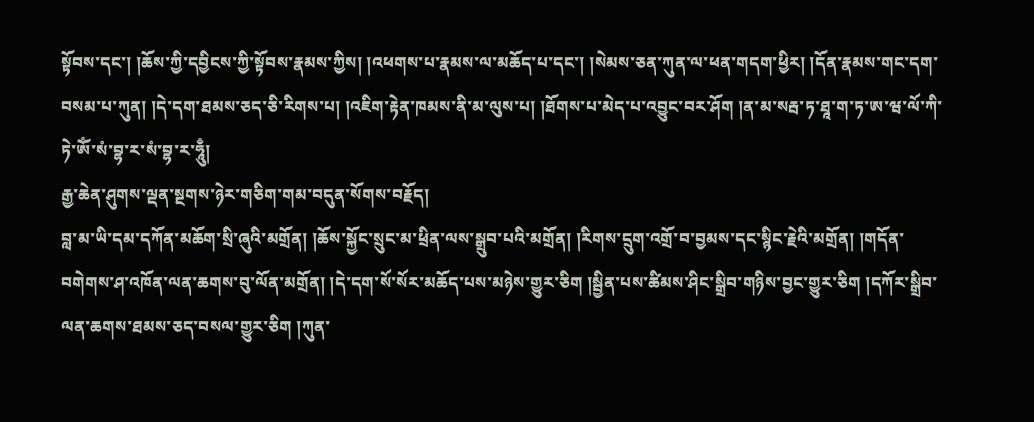སྟོབས་དང་། །ཆོས་ཀྱི་དབྱིངས་ཀྱི་སྟོབས་རྣམས་ཀྱིས། །འཕགས་པ་རྣམས་ལ་མཆོད་པ་དང་། །སེམས་ཅན་ཀུན་ལ་ཕན་གདག་ཕྱིར། །དོན་རྣམས་གང་དག་བསམ་པ་ཀུན། །དེ་དག་ཐམས་ཅད་ཅི་རིགས་པ། །འཇིག་རྟེན་ཁམས་ནི་མ་ལུས་པ། །ཐོགས་པ་མེད་པ་འབྱུང་བར་ཤོག །ན་མ་སརྦ་ཏ་ཐཱ་ག་ཏ་ཨ་ཝ་ལོ་ཀི་ཏེ་ཨོཾ་སཾ་བྷ་ར་སཾ་བྷ་ར་ཧཱུྃ།
རྒྱ་ཆེན་ཤུགས་ལྡན་སྔགས་ཉེར་གཅིག་གམ་བདུན་སོགས་བརྗོད།
བླ་མ་ཡི་དམ་དཀོན་མཆོག་སྲི་ཞུའི་མགྲོན། །ཆོས་སྐྱོང་སྲུང་མ་ཕྲིན་ལས་སྒྲུབ་པའི་མགྲོན། །རིགས་དྲུག་འགྲོ་བ་བྱམས་དང་སྙིང་རྗེའི་མགྲོན། །གདོན་བགེགས་ཤ་འཁོན་ལན་ཆགས་བུ་ལོན་མགྲོན། །དེ་དག་སོ་སོར་མཆོད་པས་མཉེས་གྱུར་ཅིག །སྦྱིན་པས་ཚིམས་ཤིང་སྒྲིབ་གཉིས་བྱང་གྱུར་ཅིག །དཀོར་སྒྲིབ་ལན་ཆགས་ཐམས་ཅད་བསལ་གྱུར་ཅིག །ཀུན་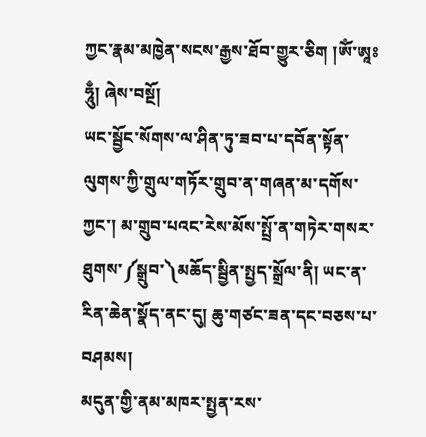ཀྱང་རྣམ་མཁྱེན་སངས་རྒྱས་ཐོབ་གྱུར་ཅིག །ཨོཾ་ཨཱཿཧཱུྃ། ཞེས་བསྔོ།
ཡང་སྦྱོང་སོགས་ལ་ཤིན་ཏུ་ཟབ་པ་དབོན་སྟོན་ལུགས་ཀྱི་གྲུལ་གཏོར་གྲུབ་ན་གཞན་མ་དགོས་ཀྱང་། མ་གྲུབ་པའང་རེས་མོས་སྤྲོ་ན་གཏེར་གསར་ཐུགས་༼སྒྲུབ་༽མཆོད་སྦྱིན་སྤྱད་སྒྲོལ་ནི། ཡང་ན་རིན་ཆེན་སྣོད་ནང་དུ། ཆུ་གཙང་ཟན་དང་བཅས་པ་བཤམས།
མདུན་གྱི་ནམ་མཁར་སྤྱན་རས་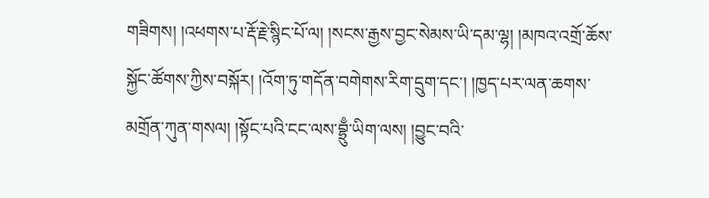གཟིགས། །འཕགས་པ་རྡོ་རྗེ་སྙིང་པོ་ལ། །སངས་རྒྱས་བྱང་སེམས་ཡི་དམ་ལྷ། །མཁའ་འགྲོ་ཆོས་སྐྱོང་ཚོགས་ཀྱིས་བསྐོར། །འོག་ཏུ་གདོན་བགེགས་རིག་དྲུག་དང་། །ཁྱད་པར་ལན་ཆགས་མགྲོན་ཀུན་གསལ། །སྟོང་པའི་ངང་ལས་བྷྲུྃ་ཡིག་ལས། །བྱུང་བའི་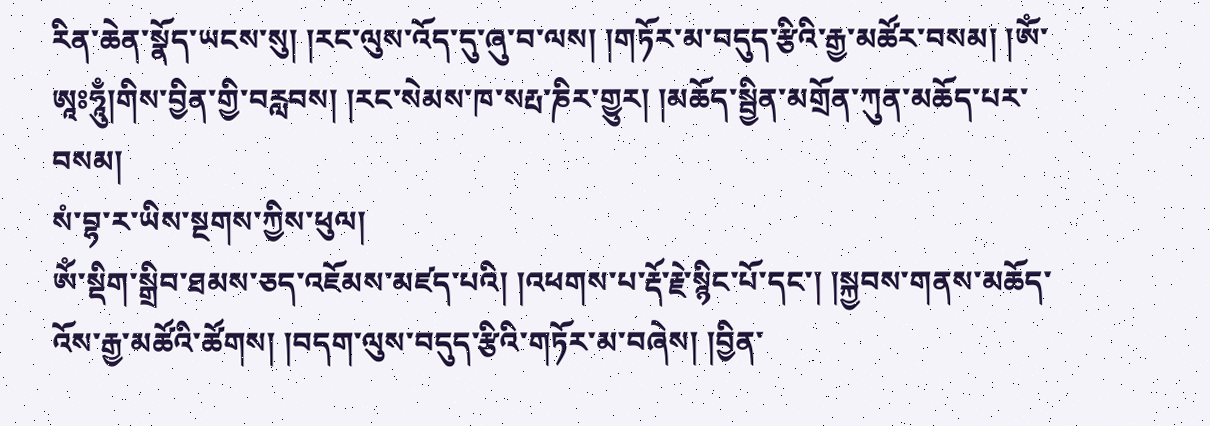རིན་ཆེན་སྣོད་ཡངས་སུ། །རང་ལུས་འོད་དུ་ཞུ་བ་ལས། །གཏོར་མ་བདུད་རྩིའི་རྒྱ་མཚོར་བསམ། །ཨོཾ་ཨཱཿཧཱུྃ།གིས་བྱིན་གྱི་བརླབས། །རང་སེམས་ཁ་སརྤ་ཎིར་གྱུར། །མཆོད་སྦྱིན་མགྲོན་ཀུན་མཆོད་པར་བསམ།
སཾ་བྷ་ར་ཡིས་སྔགས་ཀྱིས་ཕུལ།
ཨོཾ་སྡིག་སྒྲིབ་ཐམས་ཅད་འཇོམས་མཛད་པའི། །འཕགས་པ་རྡོ་རྗེ་སྙིང་པོ་དང་། །སྐྱབས་གནས་མཆོད་འོས་རྒྱ་མཚོའི་ཚོགས། །བདག་ལུས་བདུད་རྩིའི་གཏོར་མ་བཞེས། །བྱིན་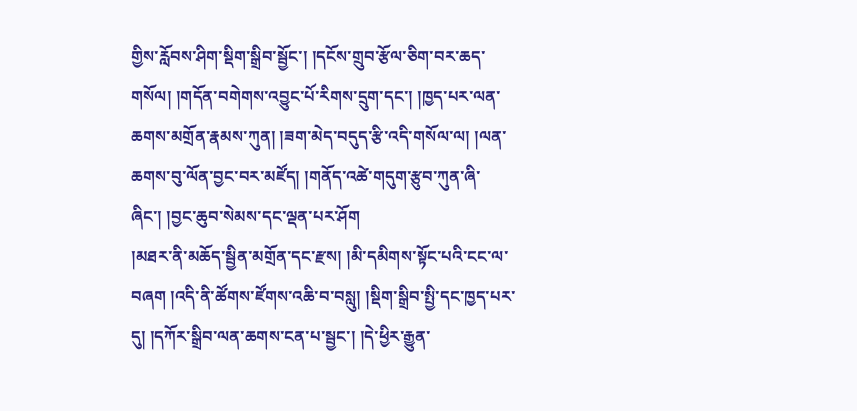གྱིས་རློབས་ཤིག་སྡིག་སྒྲིབ་སྦྱོང་། །དངོས་གྲུབ་རྩོལ་ཅིག་བར་ཆད་གསོལ། །གདོན་བགེགས་འབྱུང་པོ་རིགས་དྲུག་དང་། །ཁྱད་པར་ལན་ཆགས་མགྲོན་རྣམས་ཀུན། །ཟག་མེད་བདུད་རྩི་འདི་གསོལ་ལ། །ལན་ཆགས་བུ་ལོན་བྱང་བར་མཛོད། །གནོད་འཚེ་གདུག་རྩུབ་ཀུན་ཞི་ཞིང་། །བྱང་ཆུབ་སེམས་དང་ལྡན་པར་ཤོག
།མཐར་ནི་མཆོད་སྦྱིན་མགྲོན་དང་རྫས། །མི་དམིགས་སྟོང་པའི་ངང་ལ་བཞག །འདི་ནི་ཚོགས་ཛོགས་འཆི་བ་བསླུ། །སྡིག་སྒྲིབ་སྤྱི་དང་ཁྱད་པར་དུ། །དཀོར་སྒྲིབ་ལན་ཆགས་ངན་པ་སྦྱང་། །དེ་ཕྱིར་རྒྱུན་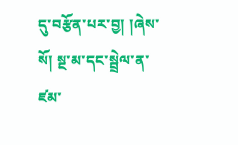དུ་བརྩོན་པར་བྱ། །ཞེས་སོ། སྔ་མ་དང་སྦྲེལ་ན་ཛམ་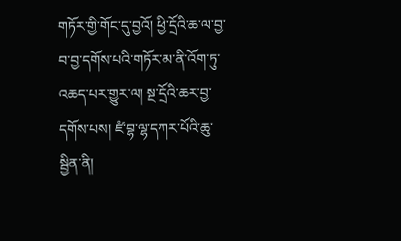གཏོར་གྱི་གོང་དུ་བྱའོ། ཕྱི་དྲོའི་ཆ་ལ་བྱ་བ་བྱ་དགོས་པའི་གཏོར་མ་ནི་འོག་ཏུ་འཆད་པར་གྱུར་ལ། སྔ་དྲོའི་ཆར་བྱ་དགོས་པས། ཛཾ་བྷ་ལྷ་དཀར་པོའི་ཆུ་སྦྱིན་ནི།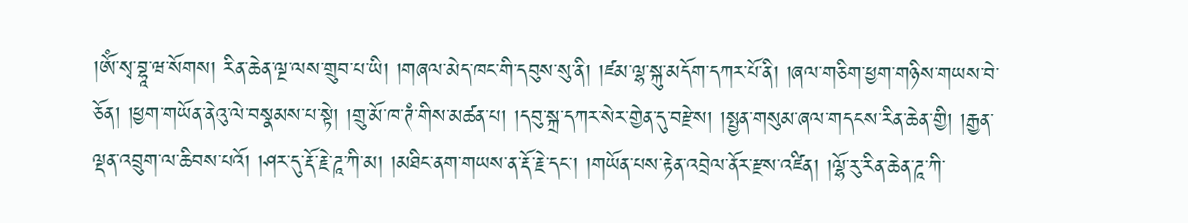།ཨོཾ་སྭ་བྷཱ་ཝ་སོགས། རིན་ཆེན་ལྔ་ལས་གྲུབ་པ་ཡི། །གཞལ་མེད་ཁང་གི་དབུས་སུ་ནི། །ཛམ་ལྷ་སྐུ་མདོག་དཀར་པོ་ནི། །ཞལ་གཅིག་ཕྱག་གཉིས་གཡས་བེ་ཅོན། །ཕྱག་གཡོན་ནེའུ་ལེ་བསྣམས་པ་སྟེ། །གྲུ་མོ་ཁ་ཊཾ་གིས་མཚན་པ། །དབུ་སྐྲ་དཀར་སེར་གྱེན་དུ་བརྫེས། །སྤྱན་གསུམ་ཞལ་གདངས་རིན་ཆེན་གྱི། །རྒྱན་ལྡན་འབྲུག་ལ་ཆིབས་པའོ། །ཤར་དུ་རྡོ་རྗེ་ཌཱ་ཀི་མ། །མཐིང་ནག་གཡས་ན་རྡོ་རྗེ་དང་། །གཡོན་པས་རྟེན་འབྲེལ་ནོར་རྫས་འཛིན། །ལྷོ་རུ་རིན་ཆེན་ཌཱ་ཀི་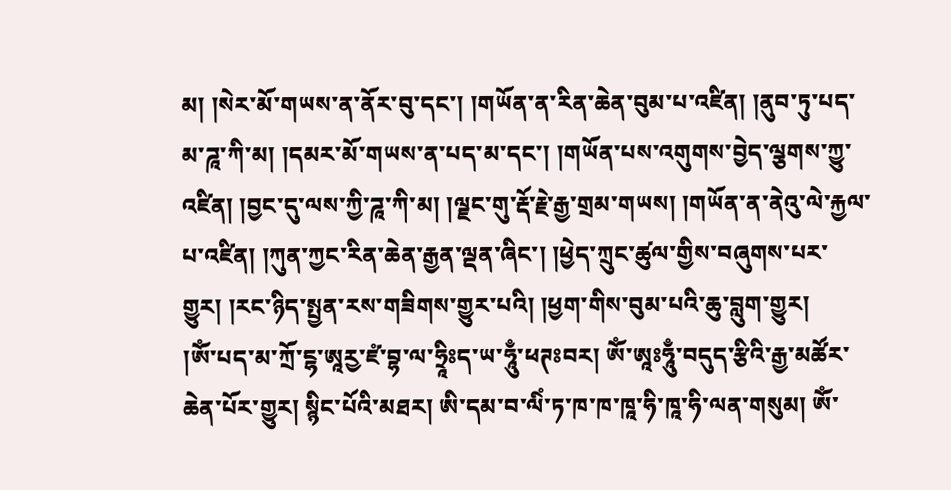མ། །སེར་མོ་གཡས་ན་ནོར་བུ་དང་། །གཡོན་ན་རིན་ཆེན་བུམ་པ་འཛིན། །ནུབ་ཏུ་པད་མ་ཌཱ་ཀི་མ། །དམར་མོ་གཡས་ན་པད་མ་དང་། །གཡོན་པས་འགུགས་བྱེད་ལྕགས་ཀྱུ་འཛིན། །བྱང་དུ་ལས་ཀྱི་ཌཱ་ཀི་མ། །ལྗང་གུ་རྡོ་རྗེ་རྒྱ་གྲམ་གཡས། །གཡོན་ན་ནེའུ་ལེ་རྐྱལ་པ་འཛིན། །ཀུན་ཀྱང་རིན་ཆེན་རྒྱན་ལྡན་ཞིང་། །ཕྱེད་ཀྲུང་ཚུལ་གྱིས་བཞུགས་པར་གྱུར། །རང་ཉིད་སྤྱན་རས་གཟིགས་གྱུར་པའི། །ཕྱག་གིས་བུམ་པའི་ཆུ་བླུག་གྱུར།
།ཨོཾ་པད་མ་ཀྲོ་ངྷ་ཨཱརྱ་ཛཾ་བྷ་ལ་ཧྲཱིཿད་ཡ་ཧཱུྃ་ཕཊཿབར། ཨོཾ་ཨཱཿཧཱུྃ་བདུད་རྩིའི་རྒྱ་མཚོར་ཆེན་པོར་གྱུར། སྙིང་པོའི་མཐར། ཨི་དམ་བ་ལིཾ་ཏ་ཁ་ཁ་ཁཱ་ཧི་ཁཱ་ཧི་ལན་གསུམ། ཨོཾ་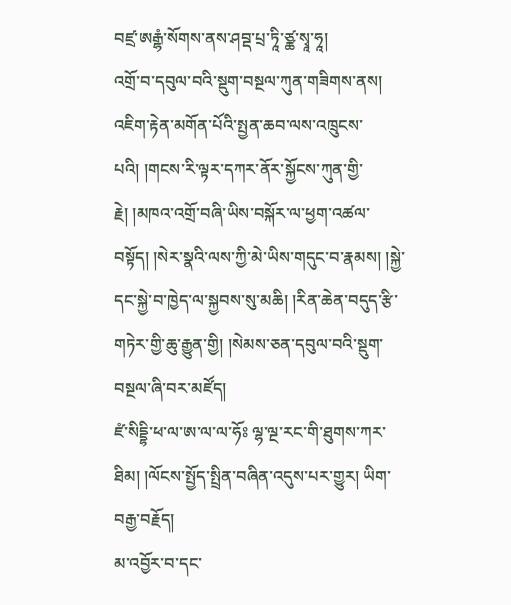བཛྲ་ཨརྒྷཾ་སོགས་ནས་ཤབྡ་པྲ་ཏཱི་ཙྪ་སྭཱ་ཧཱ།
འགྲོ་བ་དབུལ་བའི་སྡུག་བསྔལ་ཀུན་གཟིགས་ནས། འཇིག་རྟེན་མགོན་པོའི་སྤྱན་ཆབ་ལས་འཁྲུངས་པའི། །གངས་རི་ལྟར་དཀར་ནོར་སྐྱོངས་ཀུན་གྱི་རྗེ། །མཁའ་འགྲོ་བཞི་ཡིས་བསྐོར་ལ་ཕྱག་འཚལ་བསྟོད། །སེར་སྣའི་ལས་ཀྱི་མེ་ཡིས་གདུང་བ་རྣམས། །སྐྱེ་དང་སྐྱེ་བ་ཁྱེད་ལ་སྐྱབས་སུ་མཆི། །རིན་ཆེན་བདུད་རྩི་གཏེར་གྱི་ཆུ་རྒྱུན་གྱི། །སེམས་ཅན་དབུལ་བའི་སྡུག་བསྔལ་ཞི་བར་མཛོད།
ཛཾ་སིདྡྷི་ཕ་ལ་ཨ་ལ་ལ་ཧོཿ ལྷ་ལྔ་རང་གི་ཐུགས་ཀར་ཐིམ། །ལོངས་སྤྱོད་སྤྲིན་བཞིན་འདུས་པར་གྱུར། ཡིག་བརྒྱ་བརྗོད།
མ་འབྱོར་བ་དང་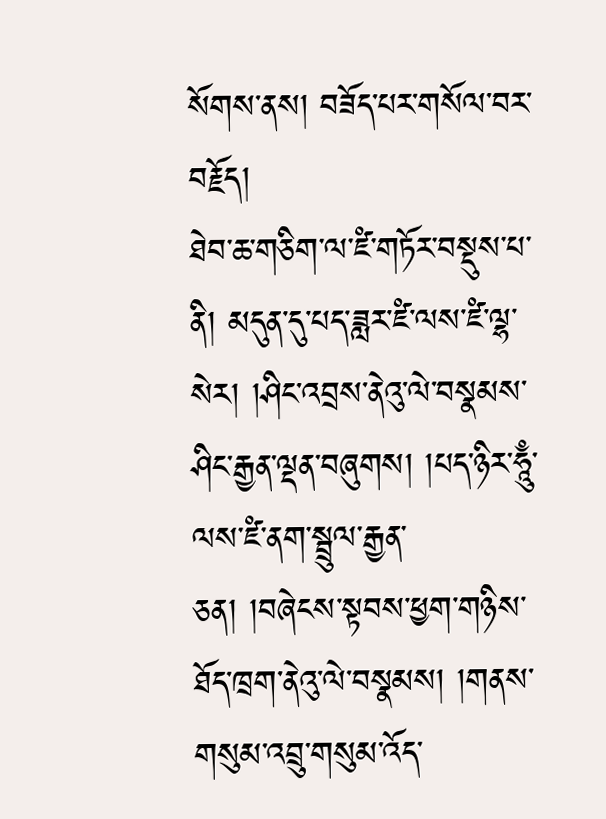སོགས་ནས། བཟོད་པར་གསོལ་བར་བརྗོད།
ཐེབ་ཆ་གཅིག་ལ་ཛཾ་གཏོར་བསྡུས་པ་ནི། མདུན་དུ་པད་ཟླར་ཛཾ་ལས་ཛཾ་ལྷ་སེར། །ཤིང་འབྲས་ནེའུ་ལེ་བསྣམས་ཤིང་རྒྱན་ལྡན་བཞུགས། །པད་ཉིར་ཧཱུྃ་ལས་ཛཾ་ནག་སྦྲུལ་རྒྱན་ཅན། །བཞེངས་སྟབས་ཕྱག་གཉིས་ཐོད་ཁྲག་ནེའུ་ལེ་བསྣམས། །གནས་གསུམ་འབྲུ་གསུམ་འོད་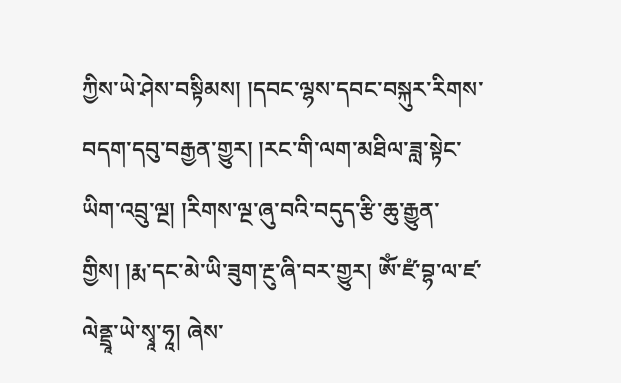ཀྱིས་ཡེ་ཤེས་བསྟིམས། །དབང་ལྷས་དབང་བསྐུར་རིགས་བདག་དབུ་བརྒྱན་གྱུར། །རང་གི་ལག་མཐིལ་ཟླ་སྟེང་ཡིག་འབྲུ་ལྔ། །རིགས་ལྔ་ཞུ་བའི་བདུད་རྩི་ཆུ་རྒྱུན་གྱིས། །རྨ་དང་མེ་ཡི་ཟུག་རྔུ་ཞི་བར་གྱུར། ཨོཾ་ཛཾ་བྷ་ལ་ཛ་ལེནྡྲཱ་ཡེ་སྭཱ་ཧཱ། ཞེས་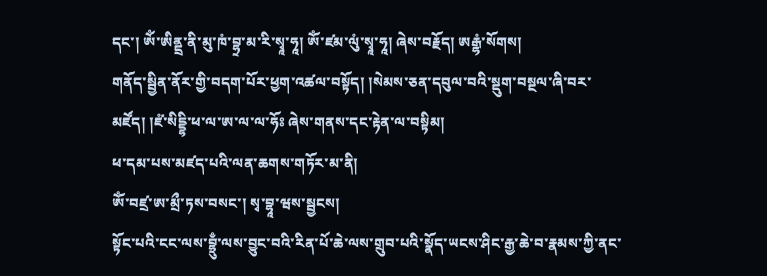དང་། ཨོཾ་ཨིནྡྲ་ནི་མུ་ཁཾ་བྷྲ་མ་རི་སྭཱ་ཧཱ། ཨོཾ་ཛམ་ལུཾ་སྭཱ་ཧཱ། ཞེས་བརྗོད། ཨརྒྷཾ་སོགས།
གནོད་སྦྱིན་ནོར་གྱི་བདག་པོར་ཕྱག་འཚལ་བསྟོད། །སེམས་ཅན་དབུལ་བའི་སྡུག་བསྔལ་ཞི་བར་མཛོད། །ཛཾ་སིདྡྷི་ཕ་ལ་ཨ་ལ་ལ་ཧོཿ ཞེས་གནས་དང་རྟེན་ལ་བསྟིམ།
ཕ་དམ་པས་མཛད་པའི་ལན་ཆགས་གཏོར་མ་ནི།
ཨོཾ་བཛྲ་ཨ་མྲྀ་ཏས་བསང་། སྭ་བྷཱ་ཝས་སྦྱངས།
སྟོང་པའི་ངང་ལས་བྷྲུྃ་ལས་བྱུང་བའི་རིན་པོ་ཆེ་ལས་གྲུབ་པའི་སྣོད་ཡངས་ཤིང་རྒྱ་ཆེ་བ་རྣམས་ཀྱི་ནང་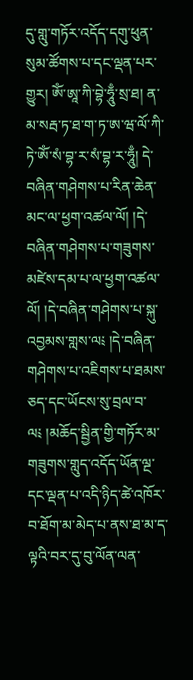དུ་གླུ་གཏོར་འདོད་དགུ་ཕུན་སུམ་ཚོགས་པ་དང་ལྡན་པར་གྱུར། ཨོཾ་ཨཱ་ཀི་བྷེ་ཧཱུྃ་སྲ་ཐ། ན་མ་སརྦ་ཏ་ཐ་ག་ཏ་ཨ་ཝ་ལོ་ཀི་ཏེ་ཨོཾ་སཾ་བྷ་ར་སཾ་བྷ་ར་ཧཱུྃ། དེ་བཞིན་གཤེགས་པ་རིན་ཆེན་མང་ལ་ཕྱག་འཚལ་ལོ། །དེ་བཞིན་གཤེགས་པ་གཟུགས་མཛེས་དམ་པ་ལ་ཕྱག་འཚལ་ལོ། །དེ་བཞིན་གཤེགས་པ་སྐུ་འབྱམས་གླས་ལ༴ །དེ་བཞིན་གཤེགས་པ་འཇིགས་པ་ཐམས་ཅད་དང་ཡོངས་སུ་བྲལ་བ་ལ༴ །མཆོད་སྦྱིན་གྱི་གཏོར་མ་གཟུགས་གླུད་འདོད་ཡོན་ལྔ་དང་ལྡན་པ་འདི་ཉིད་ཚེ་འཁོར་བ་ཐོག་མ་མེད་པ་ནས་ཐ་མ་ད་ལྟའི་བར་དུ་བུ་ལོན་ལན་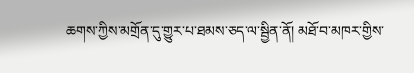ཆགས་ཀྱིས་མགྲོན་དུ་གྱུར་པ་ཐམས་ཅད་ལ་སྦྱིན་ནོ། མཐོ་བ་མཁར་གྱིས་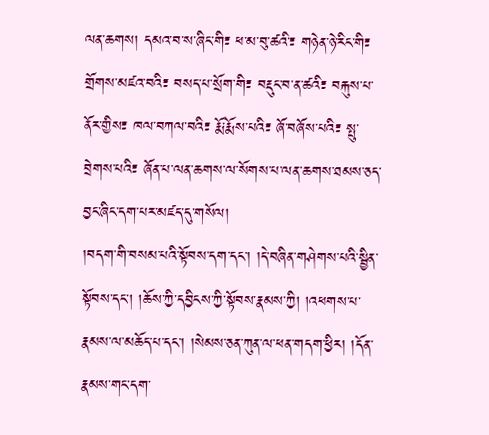ལན་ཆགས། དམའ་བ་ས་ཞིང་གི༴ ཕ་མ་བུ་ཚའི་༴ གཉེན་ཉེ་རིང་གི༴ གྲོགས་མཛའ་བའི༴ བསད་པ་སྲོག་གི༴ བརྡུང་བ་ན་ཚའི༴ བརྐུས་པ་ནོར་གྱིས༴ ཁལ་བཀལ་བའི༴ རྨོ་རྨོས་པའི༴ ཞོ་བཞོས་པའི༴ སྤུ་བྲེགས་པའི༴ ཞོན་པ་ལན་ཆགས་ལ་སོགས་པ་ལན་ཆགས་ཐམས་ཅད་བྱང་ཞིང་དག་པར་མཛད་དུ་གསོལ།
།བདག་གི་བསམ་པའི་སྟོབས་དག་དང་། །དེ་བཞིན་གཤེགས་པའི་སྦྱིན་སྟོབས་དང་། །ཆོས་ཀྱི་དབྱིངས་ཀྱི་སྟོབས་རྣམས་ཀྱི། །འཕགས་པ་རྣམས་ལ་མཆོད་པ་དང་། །སེམས་ཅན་ཀུན་ལ་ཕན་གདག་ཕྱིར། །དོན་རྣམས་གང་དག་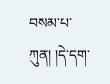བསམ་པ་ཀུན། །དེ་དག་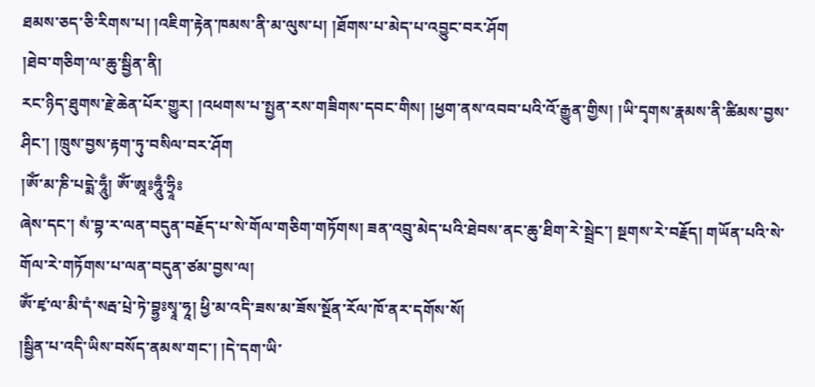ཐམས་ཅད་ཅི་རིགས་པ། །འཇིག་རྟེན་ཁམས་ནི་མ་ལུས་པ། །ཐོགས་པ་མེད་པ་འབྱུང་བར་ཤོག
།ཐེབ་གཅིག་ལ་ཆུ་སྦྱིན་ནི།
རང་ཉིད་ཐུགས་རྗེ་ཆེན་པོར་གྱུར། །འཕགས་པ་སྤྱན་རས་གཟིགས་དབང་གིས། །ཕྱག་ནས་འབབ་པའི་འོ་རྒྱུན་གྱིས། །ཡི་དྭགས་རྣམས་ནི་ཚིམས་བྱས་ཤིང་། །ཁྲུས་བྱས་རྟག་ཏུ་བསིལ་བར་ཤོག
།ཨོཾ་མ་ཎི་པདྨེ་ཧཱུྃ། ཨོཾ་ཨཱཿཧཱུྃ་ཧྲཱིཿ
ཞེས་དང་། སཾ་བྷ་ར་ལན་བདུན་བརྗོད་པ་སེ་གོལ་གཅིག་གཏོགས། ཟན་འབྲུ་མེད་པའི་ཐེབས་ནང་ཆུ་ཐིག་རེ་སྦྲེང་། སྔགས་རེ་བརྗོད། གཡོན་པའི་སེ་གོལ་རེ་གཏོགས་པ་ལན་བདུན་ཙམ་བྱས་ལ།
ཨོཾ་ཛྭ་ལ་མི་དཾ་སརྦ་པྲེ་ཏེ་བྷྱཿསྭཱ་ཧཱ། ཕྱི་མ་འདི་ཟས་མ་ཟོས་སྔོན་རོལ་ཁོ་ནར་དགོས་སོ།
།སྦྱིན་པ་འདི་ཡིས་བསོད་ནམས་གང་། །དེ་དག་ཡི་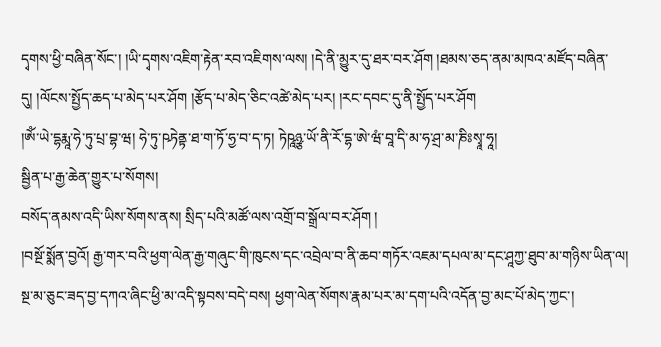དྭགས་ཕྱི་བཞིན་སོང་། །ཡི་དྭགས་འཇིག་རྟེན་རབ་འཇིགས་ལས། །དེ་ནི་མྱུར་དུ་ཐར་བར་ཤོག །ཐམས་ཅད་ནམ་མཁའ་མཛོད་བཞིན་དུ། །ལོངས་སྤྱོད་ཆད་པ་མེད་པར་ཤོག །རྩོད་པ་མེད་ཅིང་འཚེ་མེད་པར། །རང་དབང་དུ་ནི་སྤྱོད་པར་ཤོག
།ཨོཾ་ཡེ་དྷརྨཱ་ཧེ་ཏུ་པྲ་བྷ་ཝ། ཧེ་ཏུ་ཥཏེནྟ་ཐ་ག་ཏོ་ཧྱ་བ་ད་ཏ། ཏེཥཱཉྩ་ཡོ་ནི་རོ་དྷ་ཨེ་ཝཾ་བཱ་དི་མ་ཧ་ཤྲ་མ་ཎིཿསྭཱ་ཧཱ།
སྦྱིན་པ་རྒྱ་ཆེན་གྱུར་པ་སོགས།
བསོད་ནམས་འདི་ཡིས་སོགས་ནས། སྲིད་པའི་མཚོ་ལས་འགྲོ་བ་སྒྲོལ་བར་ཤོག །
།བསྔོ་སྨོན་བྱའོ། རྒྱ་གར་བའི་ཕྱག་ལེན་རྒྱ་གཞུང་གི་ཁུངས་དང་འབྲེལ་བ་ནི་ཆབ་གཏོར་འཇམ་དཔལ་མ་དང་ཤཱཀྱ་ཐུབ་མ་གཉིས་ཡིན་ལ། སྔ་མ་ཅུང་ཟད་བྱ་དཀའ་ཞིང་ཕྱི་མ་འདི་སྟབས་བདེ་བས། ཕྱག་ལེན་སོགས་རྣམ་པར་མ་དག་པའི་འདོན་བྱ་མང་པོ་མེད་ཀྱང་།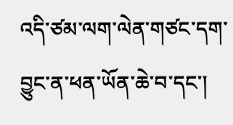འདི་ཙམ་ལག་ལེན་གཙང་དག་བྱུང་ན་ཕན་ཡོན་ཆེ་བ་དང་།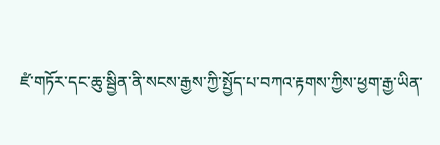ཛཾ་གཏོར་དང་ཆུ་སྦྱིན་ནི་སངས་རྒྱས་ཀྱི་སྤྱོད་པ་བཀའ་རྟགས་ཀྱིས་ཕྱག་རྒྱ་ཡིན་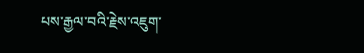པས་རྒྱལ་བའི་རྗེས་འཇུག་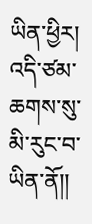ཡིན་ཕྱིར། འདི་ཙམ་ཆགས་སུ་མི་རུང་བ་ཡིན་ནོ།།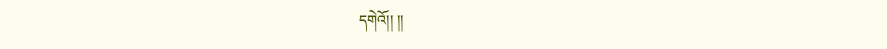དགེའོ།། །།